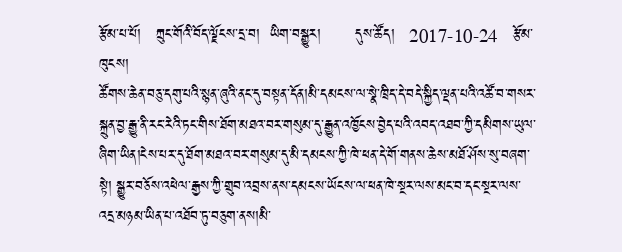རྩོམ་པ་པོ།   ཀྲུང་གོའི་བོད་ལྗོངས་དྲ་བ།  ཡིག་བསྒྱུར།       དུས་ཚོད།   2017-10-24   རྩོམ་ཁུངས།
ཚོགས་ཆེན་བཅུ་དགུ་པའི་སྙན་ཞུའི་ནང་དུ་བསྟན་དོན།མི་དམངས་ལ་སྣེ་ཁྲིད་དེ་བདེ་སྐྱིད་ལྡན་པའི་འཚོ་བ་གསར་སྐྲུན་བྱ་རྒྱུ་ནི་རང་རེའི་ཏང་གིས་ཐོག་མཐའ་བར་གསུམ་དུ་རྒྱུན་འཁྱོངས་བྱེད་པའི་འབད་འཐབ་ཀྱི་དམིགས་ཡུལ་ཞིག་ཡིན།ངེས་པར་དུ་ཐོག་མཐའ་བར་གསུམ་དུ་མི་དམངས་ཀྱི་ཁེ་ཕན་དེ་གོ་གནས་ཆེས་མཐོ་ཤོས་སུ་བཞག་སྟེ། སྒྱུར་བཅོས་འཕེལ་རྒྱས་ཀྱི་གྲུབ་འབྲས་ནས་དམངས་ཡོངས་ལ་ཕན་ཁེ་སྔར་ལས་མང་བ་དང་སྔར་ལས་འདྲ་མཉམ་ཡིན་པ་འཐོབ་ཏུ་བཅུག་ནས།མི་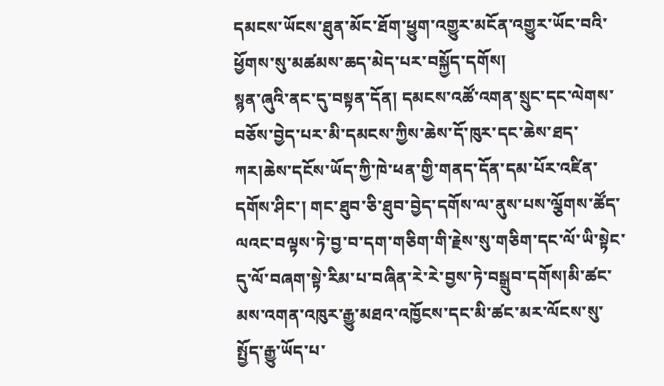དམངས་ཡོངས་ཐུན་མོང་ཐོག་ཕྱུག་འགྱུར་མངོན་འགྱུར་ཡོང་བའི་ཕྱོགས་སུ་མཚམས་ཆད་མེད་པར་བསྐྱོད་དགོས།
སྙན་ཞུའི་ནང་དུ་བསྟན་དོན། དམངས་འཚོ་འགན་སྲུང་དང་ལེགས་བཅོས་བྱེད་པར་མི་དམངས་ཀྱིས་ཆེས་དོ་ཁུར་དང་ཆེས་ཐད་ཀར།ཆེས་དངོས་ཡོད་ཀྱི་ཁེ་ཕན་གྱི་གནད་དོན་དམ་པོར་འཛིན་དགོས་ཤིང་། གང་ཐུབ་ཅི་ཐུབ་བྱེད་དགོས་ལ་ནུས་པས་ལྕོགས་ཚོད་ལའང་བལྟས་ཏེ་བྱ་བ་དག་གཅིག་གི་རྗེས་སུ་གཅིག་དང་ལོ་ཡི་སྟེང་དུ་ལོ་བཞག་སྟེ་རིམ་པ་བཞིན་རེ་རེ་བྱས་ཏེ་བསྒྲུབ་དགོས།མི་ཚང་མས་འགན་འཁུར་རྒྱུ་མཐའ་འཁྱོངས་དང་མི་ཚང་མར་ལོངས་སུ་སྤྱོད་རྒྱུ་ཡོད་པ་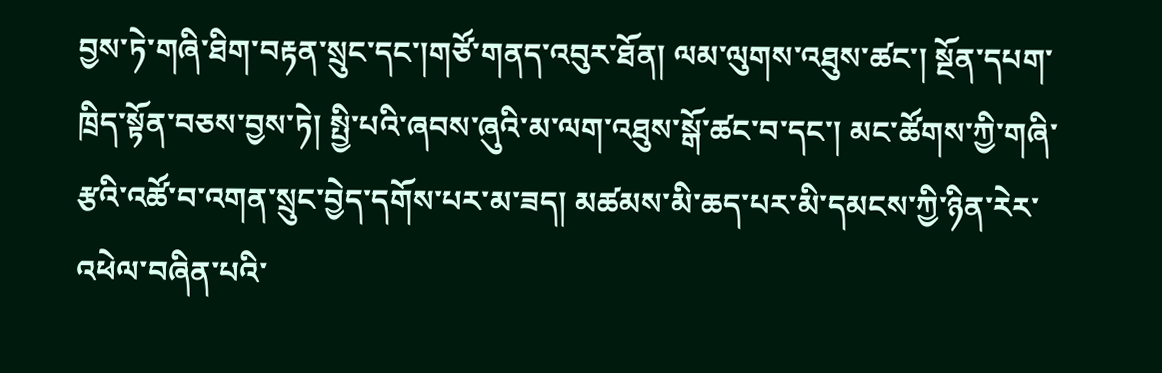བྱས་ཏེ་གཞི་ཐིག་བརྟན་སྲུང་དང་།གཙོ་གནད་འབུར་ཐོན། ལམ་ལུགས་འཐུས་ཚང་། སྔོན་དཔག་ཁྲིད་སྟོན་བཅས་བྱས་ཏེ། སྤྱི་པའི་ཞབས་ཞུའི་མ་ལག་འཐུས་སྒོ་ཚང་བ་དང་། མང་ཚོགས་ཀྱི་གཞི་རྩའི་འཚོ་བ་འགན་སྲུང་བྱེད་དགོས་པར་མ་ཟད། མཚམས་མི་ཆད་པར་མི་དམངས་ཀྱི་ཉིན་རེར་འཕེལ་བཞིན་པའི་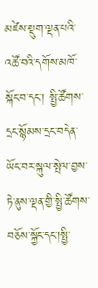མཛེས་སྡུག་ལྡན་པའི་འཚོ་བའི་དགོས་མཁོ་སྐོང་བ་དང་། སྤྱི་ཚོགས་དྲང་སྙོམས་དྲང་བདེན་ཡོང་བར་སྐུལ་སྤེལ་བྱས་ཏེ་ནུས་ལྡན་གྱི་སྤྱི་ཚོགས་བཅོས་སྐྱོང་དང་།སྤྱི་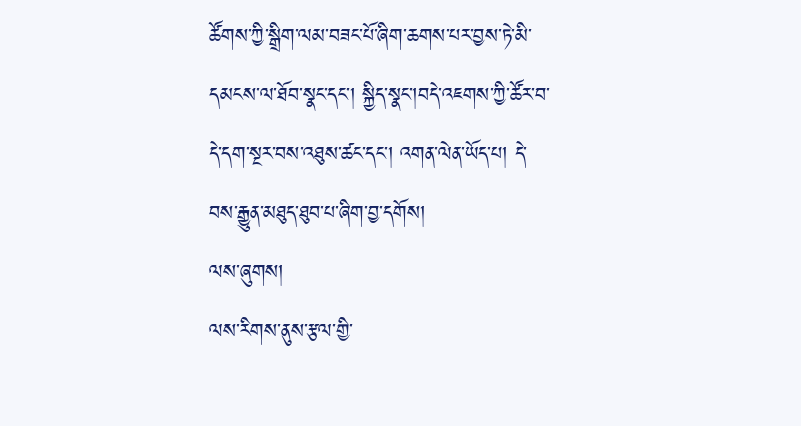ཚོགས་ཀྱི་སྒྲིག་ལམ་བཟང་པོ་ཞིག་ཆགས་པར་བྱས་ཏེ་མི་དམངས་ལ་ཐོབ་སྣང་དང་། སྐྱིད་སྣང་།བདེ་འཇགས་ཀྱི་ཚོར་བ་དེ་དག་སྔར་བས་འཐུས་ཚང་དང་། འགན་ལེན་ཡོད་པ། དེ་བས་རྒྱུན་མཐུད་ཐུབ་པ་ཞིག་བྱ་དགོས།
ལས་ཞུགས།
ལས་རིགས་ནུས་རྩལ་གྱི་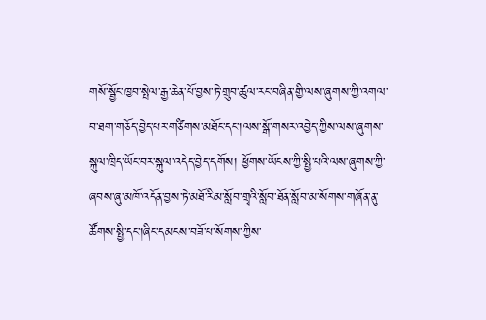གསོ་སྦྱོང་ཁྱབ་སྤེལ་རྒྱ་ཆེན་པོ་བྱས་ཏེ་གྲུབ་ཚུལ་རང་བཞིན་གྱི་ལས་ཞུགས་ཀྱི་འགལ་བ་ཐག་གཅོད་བྱེད་པར་གཙིགས་མཐོང་དང་།ལས་སྒོ་གསར་འབྱེད་ཀྱིས་ལས་ཞུགས་སྐུལ་ཁྲིད་ཡོང་བར་སྐུལ་འདེད་བྱེད་དགོས། ཕྱོགས་ཡོངས་ཀྱི་སྤྱི་པའི་ལས་ཞུགས་ཀྱི་ཞབས་ཞུ་མཁོ་འདོན་བྱས་ཏེ་མཐོ་རིམ་སློབ་གྲྭའི་སློབ་ཐོན་སློབ་མ་སོགས་གཞོན་ནུ་ཚོགས་སྤྱི་དང་།ཞིང་དམངས་བཟོ་པ་སོགས་ཀྱིས་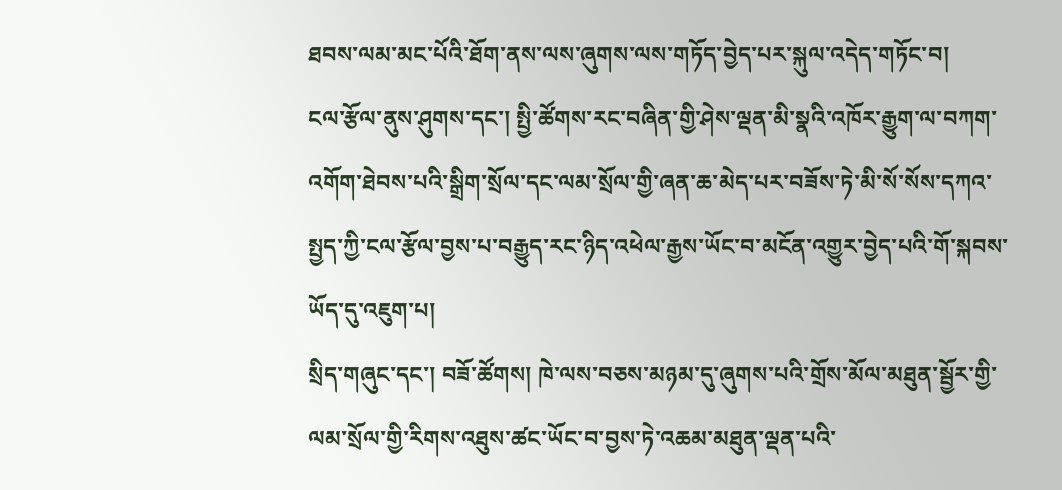ཐབས་ལམ་མང་པོའི་ཐོག་ནས་ལས་ཞུགས་ལས་གཏོད་བྱེད་པར་སྐུལ་འདེད་གཏོང་བ།
ངལ་རྩོལ་ནུས་ཤུགས་དང་། སྤྱི་ཚོགས་རང་བཞིན་གྱི་ཤེས་ལྡན་མི་སྣའི་འཁོར་རྒྱུག་ལ་བཀག་འགོག་ཐེབས་པའི་སྒྲིག་སྲོལ་དང་ལམ་སྲོལ་གྱི་ཞན་ཆ་མེད་པར་བཟོས་ཏེ་མི་སོ་སོས་དཀའ་སྤྱད་ཀྱི་ངལ་རྩོལ་བྱས་པ་བརྒྱུད་རང་ཉིད་འཕེལ་རྒྱས་ཡོང་བ་མངོན་འགྱུར་བྱེད་པའི་གོ་སྐབས་ཡོད་དུ་འཇུག་པ།
སྲིད་གཞུང་དང་། བཟོ་ཚོགས། ཁེ་ལས་བཅས་མཉམ་དུ་ཞུགས་པའི་གྲོས་མོལ་མཐུན་སྦྱོར་གྱི་ལམ་སྲོལ་གྱི་རིགས་འཐུས་ཚང་ཡོང་བ་བྱས་ཏེ་འཆམ་མཐུན་ལྡན་པའི་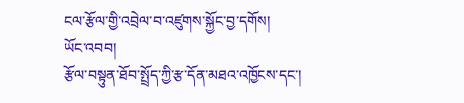ངལ་རྩོལ་གྱི་འབྲེལ་བ་འཛུགས་སྐྱོང་བྱ་དགོས།
ཡོང་འབབ།
རྩོལ་བསྟུན་ཐོབ་སྤྲོད་ཀྱི་རྩ་དོན་མཐའ་འཁྱོངས་དང་།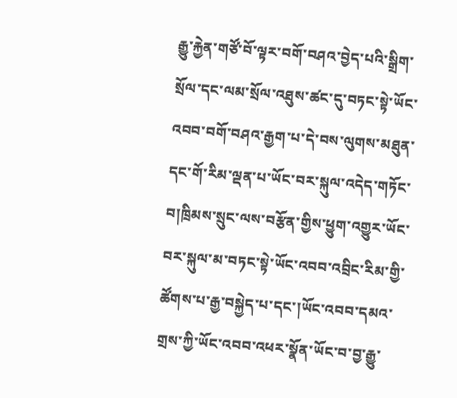རྒྱུ་རྐྱེན་གཙོ་བོ་ལྟར་བགོ་བཤའ་བྱེད་པའི་སྒྲིག་སྲོལ་དང་ལམ་སྲོལ་འཐུས་ཚང་དུ་བཏང་སྟེ་ཡོང་འབབ་བགོ་བཤའ་རྒྱག་པ་དེ་བས་ལུགས་མཐུན་དང་གོ་རིམ་ལྡན་པ་ཡོང་བར་སྐུལ་འདེད་གཏོང་བ།ཁྲིམས་སྲུང་ལས་བརྩོན་གྱིས་ཕྱུག་འགྱུར་ཡོང་བར་སྐུལ་མ་བཏང་སྟེ་ཡོང་འབབ་འབྲིང་རིམ་གྱི་ཚོགས་པ་རྒྱ་བསྐྱེད་པ་དང་།ཡོང་འབབ་དམའ་གྲས་ཀྱི་ཡོང་འབབ་འཕར་སྣོན་ཡོང་བ་བྱ་རྒྱུ་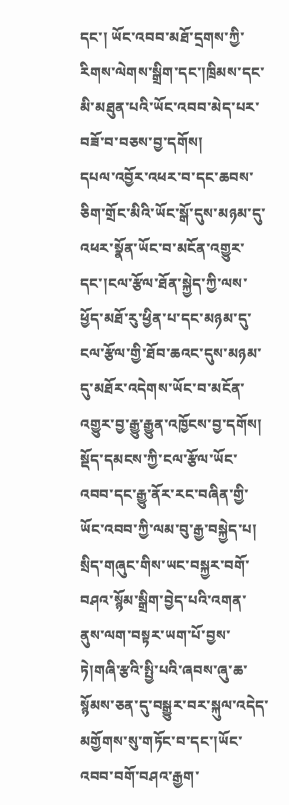དང་། ཡོང་འབབ་མཐོ་དྲགས་ཀྱི་རིགས་ལེགས་སྒྲིག་དང་།ཁྲིམས་དང་མི་མཐུན་པའི་ཡོང་འབབ་མེད་པར་བཟོ་བ་བཅས་བྱ་དགོས།
དཔལ་འབྱོར་འཕར་བ་དང་ཆབས་ཅིག་གྲོང་མིའི་ཡོང་སྒོ་དུས་མཉམ་དུ་འཕར་སྣོན་ཡོང་བ་མངོན་འགྱུར་དང་།ངལ་རྩོལ་ཐོན་སྐྱེད་ཀྱི་ལས་ཕྱོད་མཐོ་རུ་ཕྱིན་པ་དང་མཉམ་དུ་ངལ་རྩོལ་གྱི་ཐོབ་ཆའང་དུས་མཉམ་དུ་མཐོར་འདེགས་ཡོང་བ་མངོན་འགྱུར་བྱ་རྒྱུ་རྒྱུན་འཁྱོངས་བྱ་དགོས། སྡོད་དམངས་ཀྱི་ངལ་རྩོལ་ཡོང་འབབ་དང་རྒྱུ་ནོར་རང་བཞིན་གྱི་ཡོང་འབབ་ཀྱི་ལམ་བུ་རྒྱ་བསྐྱེད་པ། སྲིད་གཞུང་གིས་ཡང་བསྐྱར་བགོ་བཤའ་སྙོམ་སྒྲིག་བྱེད་པའི་འགན་ནུས་ལག་བསྟར་ཡག་པོ་བྱས་ཏེ།གཞི་རྩའི་སྤྱི་པའི་ཞབས་ཞུ་ཆ་སྙོམས་ཅན་དུ་བསྒྱུར་བར་སྐུལ་འདེད་མགྱོགས་སུ་གཏོང་བ་དང་།ཡོང་འབབ་བགོ་བཤའ་རྒྱག་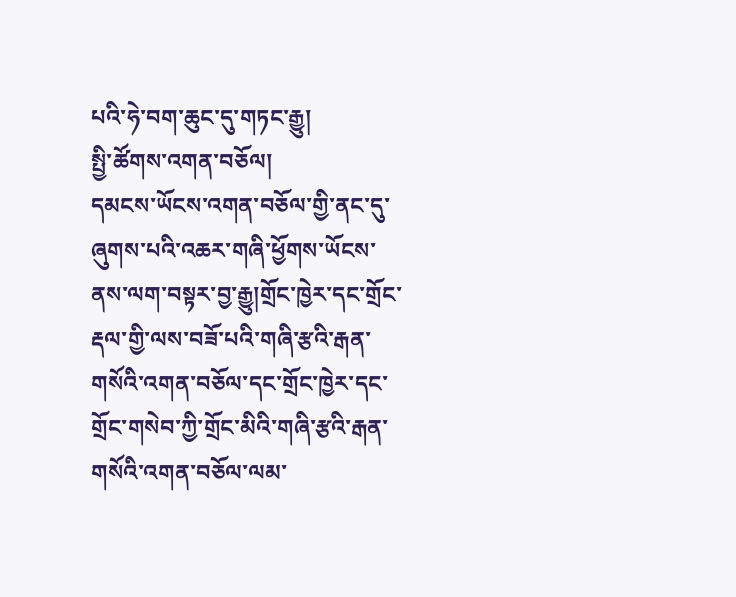པའི་ཧེ་བག་ཆུང་དུ་གཏང་རྒྱུ།
སྤྱི་ཚོགས་འགན་བཅོལ།
དམངས་ཡོངས་འགན་བཅོལ་གྱི་ནང་དུ་ཞུགས་པའི་འཆར་གཞི་ཕྱོགས་ཡོངས་ནས་ལག་བསྟར་བྱ་རྒྱུ།གྲོང་ཁྱེར་དང་གྲོང་རྡལ་གྱི་ལས་བཟོ་པའི་གཞི་རྩའི་རྒན་གསོའི་འགན་བཅོལ་དང་གྲོང་ཁྱེར་དང་གྲོང་གསེབ་ཀྱི་གྲོང་མིའི་གཞི་རྩའི་རྒན་གསོའི་འགན་བཅོལ་ལམ་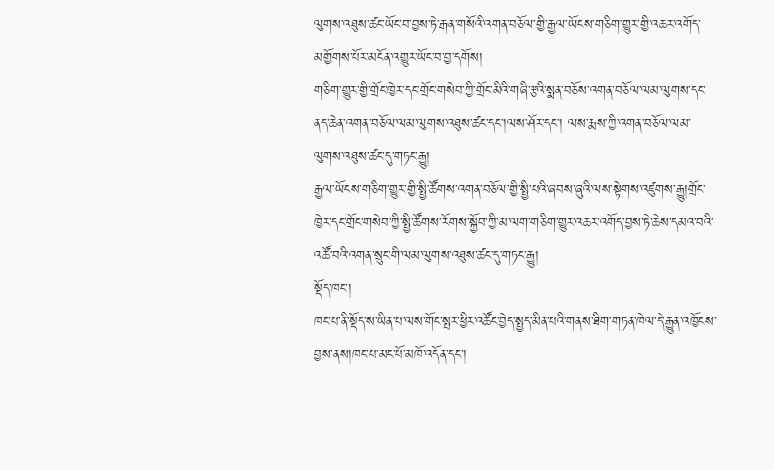ལུགས་འཐུས་ཚང་ཡོང་བ་བྱས་ཏེ་རྒན་གསོའི་འགན་བཅོལ་གྱི་རྒྱལ་ཡོངས་གཅིག་གྱུར་གྱི་འཆར་འགོད་མགྱོགས་པོར་མངོན་འགྱུར་ཡོང་བ་བྱ་དགོས།
གཅིག་གྱུར་གྱི་གྲོང་ཁྱེར་དང་གྲོང་གསེབ་ཀྱི་གྲོང་མིའི་གཞི་རྩའི་སྨན་བཅོས་འགན་བཅོལ་ལམ་ལུགས་དང་ནད་ཆེན་འགན་བཅོལ་ལམ་ལུགས་འཐུས་ཚང་དང་།ལས་ཤོར་དང་། ལས་རྨས་ཀྱི་འགན་བཅོལ་ལམ་ལུགས་འཐུས་ཚང་དུ་གཏང་རྒྱུ།
རྒྱལ་ཡོངས་གཅིག་གྱུར་གྱི་སྤྱི་ཚོགས་འགན་བཅོལ་གྱི་སྤྱི་པའི་ཞབས་ཞུའི་ལས་སྟེགས་འཛུགས་རྒྱུ།གྲོང་ཁྱེར་དང་གྲོང་གསེབ་ཀྱི་སྤྱི་ཚོགས་རོགས་སྐྱོབ་ཀྱི་མ་ལག་གཅིག་གྱུར་འཆར་འགོད་བྱས་ཏེ་ཆེས་དམའ་བའི་འཚོ་བའི་འགན་སྲུང་གི་ལམ་ལུགས་འཐུས་ཚང་དུ་གཏང་རྒྱུ།
སྡོད་ཁང་།
ཁང་པ་ནི་སྡོད་ས་ཡིན་པ་ལས་གོང་སྤར་ཕྱིར་འཚོང་བྱེད་སྤྱད་མིན་པའི་གནས་ཐིག་གཏན་ཁེལ་དེ་རྒྱུན་འཁྱོངས་བྱས་ནས།ཁང་པ་མང་པོ་མཁོ་འདོན་དང་།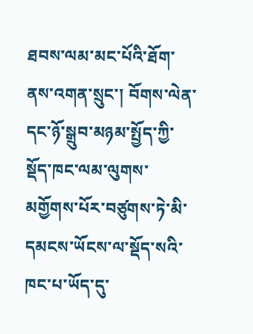ཐབས་ལམ་མང་པོའི་ཐོག་ནས་འགན་སྲུང་། བོགས་ལེན་དང་ཉོ་སྒྲུབ་མཉམ་སྤྱོད་ཀྱི་སྡོད་ཁང་ལམ་ལུགས་མགྱོགས་པོར་བཙུགས་ཏེ་མི་དམངས་ཡོངས་ལ་སྡོད་སའི་ཁང་པ་ཡོད་དུ་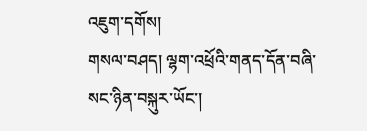འཇུག་དགོས།
གསལ་བཤད། ལྷག་འཕྲོའི་གནད་དོན་བཞི་སང་ཉིན་བསྐུར་ཡོང་།